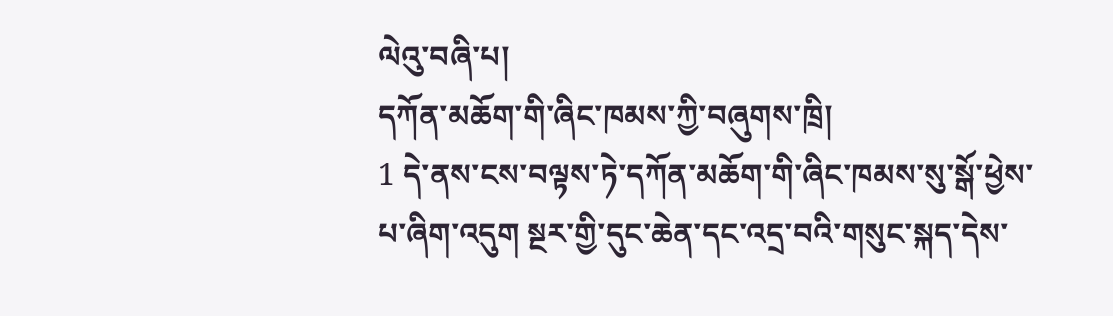ལེའུ་བཞི་པ།
དཀོན་མཆོག་གི་ཞིང་ཁམས་ཀྱི་བཞུགས་ཁྲི།
1 དེ་ནས་ངས་བལྟས་ཏེ་དཀོན་མཆོག་གི་ཞིང་ཁམས་སུ་སྒོ་ཕྱེས་པ་ཞིག་འདུག སྔར་གྱི་དུང་ཆེན་དང་འདྲ་བའི་གསུང་སྐད་དེས་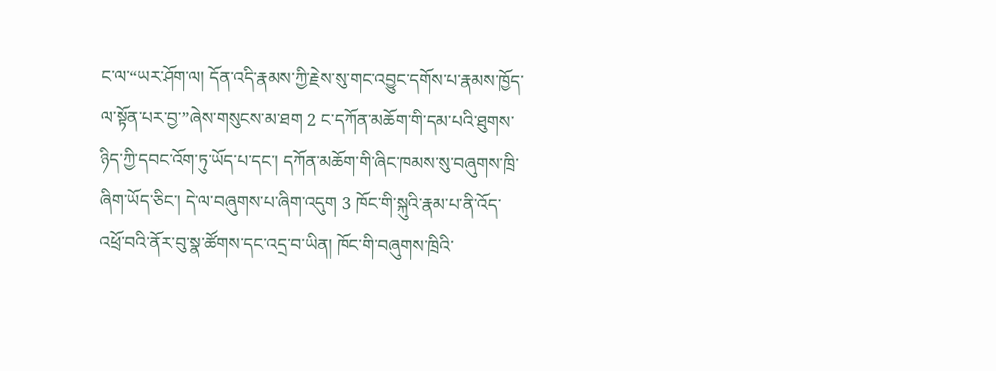ང་ལ་“ཡར་ཤོག་ལ། དོན་འདི་རྣམས་ཀྱི་རྗེས་སུ་གང་འབྱུང་དགོས་པ་རྣམས་ཁྱོད་ལ་སྟོན་པར་བྱ་”ཞེས་གསུངས་མ་ཐག 2 ང་དཀོན་མཆོག་གི་དམ་པའི་ཐུགས་ཉིད་ཀྱི་དབང་འོག་ཏུ་ཡོད་པ་དང་། དཀོན་མཆོག་གི་ཞིང་ཁམས་སུ་བཞུགས་ཁྲི་ཞིག་ཡོད་ཅིང་། དེ་ལ་བཞུགས་པ་ཞིག་འདུག 3 ཁོང་གི་སྐུའི་རྣམ་པ་ནི་འོད་འཕྲོ་བའི་ནོར་བུ་སྣ་ཚོགས་དང་འདྲ་བ་ཡིན། ཁོང་གི་བཞུགས་ཁྲིའི་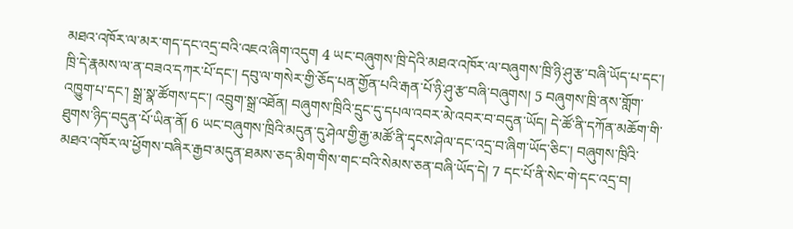མཐའ་འཁོར་ལ་མར་གད་དང་འདྲ་བའི་འཇའ་ཞིག་འདུག 4 ཡང་བཞུགས་ཁྲི་དེའི་མཐའ་འཁོར་ལ་བཞུགས་ཁྲི་ཉི་ཤུ་རྩ་བཞི་ཡོད་པ་དང་། ཁྲི་དེ་རྣམས་ལ་ན་བཟའ་དཀར་པོ་དང་། དབུ་ལ་གསེར་གྱི་ཅོད་པན་གྱོན་པའི་རྒན་པོ་ཉི་ཤུ་རྩ་བཞི་བཞུགས། 5 བཞུགས་ཁྲི་ནས་གློག་འཁྱུག་པ་དང་། སྒྲ་སྣ་ཚོགས་དང་། འབྲུག་སྒྲ་འཐོན། བཞུགས་ཁྲིའི་དྲུང་དུ་དཔལ་འབར་མེ་འབར་བ་བདུན་ཡོད། དེ་ཚོ་ནི་དཀོན་མཆོག་གི་ཐུགས་ཉིད་བདུན་པོ་ཡིན་ནོ། 6 ཡང་བཞུགས་ཁྲིའི་མདུན་དུ་ཤེལ་གྱི་རྒྱ་མཚོ་ནི་དྭངས་ཤེལ་དང་འདྲ་བ་ཞིག་ཡོད་ཅིང་། བཞུགས་ཁྲིའི་མཐའ་འཁོར་ལ་ཕྱོགས་བཞིར་རྒྱབ་མདུན་ཐམས་ཅད་མིག་གིས་གང་བའི་སེམས་ཅན་བཞི་ཡོད་དེ། 7 དང་པོ་ནི་སེང་གེ་དང་འདྲ་བ།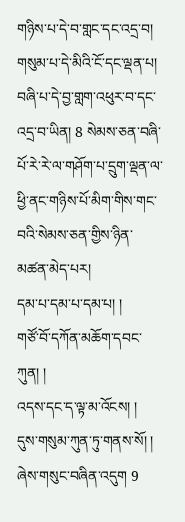གཉིས་པ་དེ་བ་གླང་དང་འདྲ་བ། གསུམ་པ་དེ་མིའི་ངོ་དང་ལྡན་པ། བཞི་པ་དེ་བྱ་གླག་འཕུར་བ་དང་འདྲ་བ་ཡིན། 8 སེམས་ཅན་བཞི་པོ་རེ་རེ་ལ་གཤོག་པ་དྲུག་ལྡན་ལ་ཕྱི་ནང་གཉིས་པོ་མིག་གིས་གང་བའི་སེམས་ཅན་གྱིས་ཉིན་མཚན་མེད་པར།
དམ་པ་དམ་པ་དམ་པ། །
གཙོ་བོ་དཀོན་མཆོག་དབང་ཀུན། །
འདས་དང་ད་ལྟ་མ་འོངས། །
དུས་གསུམ་ཀུན་ཏུ་གནས་སོ། །
ཞེས་གསུང་བཞིན་འདུག 9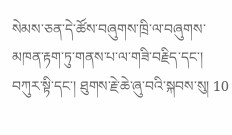སེམས་ཅན་དེ་ཚོས་བཞུགས་ཁྲི་ལ་བཞུགས་མཁན་རྟག་ཏུ་གནས་པ་ལ་གཟི་བརྗིད་དང་། བཀུར་སྟི་དང་། ཐུགས་རྗེ་ཆེ་ཞུ་བའི་སྐབས་སུ། 10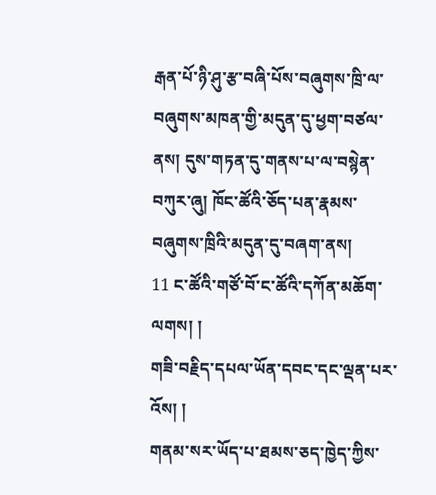རྒན་པོ་ཉི་ཤུ་རྩ་བཞི་པོས་བཞུགས་ཁྲི་ལ་བཞུགས་མཁན་གྱི་མདུན་དུ་ཕྱག་བཙལ་ནས། དུས་གཏན་དུ་གནས་པ་ལ་བསྙེན་བཀུར་ཞུ། ཁོང་ཚོའི་ཅོད་པན་རྣམས་བཞུགས་ཁྲིའི་མདུན་དུ་བཞག་ནས།
11 ང་ཚོའི་གཙོ་བོ་ང་ཚོའི་དཀོན་མཆོག་ལགས། །
གཟི་བརྗིད་དཔལ་ཡོན་དབང་དང་ལྡན་པར་འོས། །
གནམ་སར་ཡོད་པ་ཐམས་ཅད་ཁྱེད་ཀྱིས་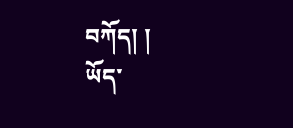བཀོད། །
ཡོད་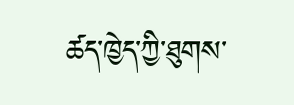ཚད་ཁྱེད་ཀྱི་ཐུགས་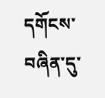དགོངས་བཞིན་དུ་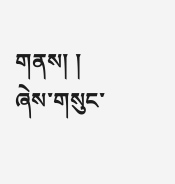གནས། །
ཞེས་གསུང་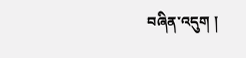བཞིན་འདུག །